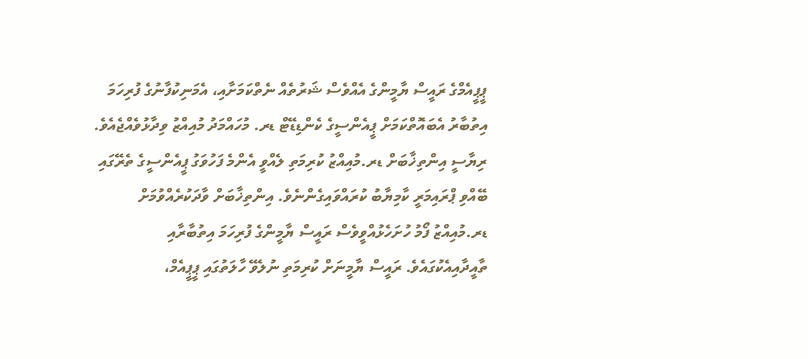ޕީޕީއެމްގެ ރައީސް ޔާމީންގެ އެއްވެސް ޝަރުތެއް ނެތްކަމަށާއި، އެމަނިކުފާނުގެ ފުރިހަމަ އިތުބާރު އެބައޮތްކަމަށް ޕީއެންސީގެ ކެންޑިޑޭޓް ޑރ. މުހައްމަދު މުއިއްޒު ވިދާޅުވެއްޖެއެވެ.
ރިޔާސީ އިންތިޚާބަށް ޑރ.މުއިއްޒު ކުރިމަތި ލެއްވީ އެންމެ ފަހުވަގު ޕީއެންސީގެ ތެރޭގައި ބޭއްވި ޕްރައިމަރީ ކާމިޔާބު ކުރައްވައިގެންނެވެ. އިންތިޚާބަށް ވާދަކުރެއްވުމަށް ޑރ.މުއިއްޒު ފޯމު ހުށަހެޅުއްވީވެސް ރައީސް ޔާމީންގެ ފުރިހަމަ އިތުބާރާއި ތާއީދާއިއެކުގައެވެ. ރައީސް ޔާމީނަށް ކުރިމަތި ނުލެވޭ ހާލަތުގައި ޕީޕީއެމް،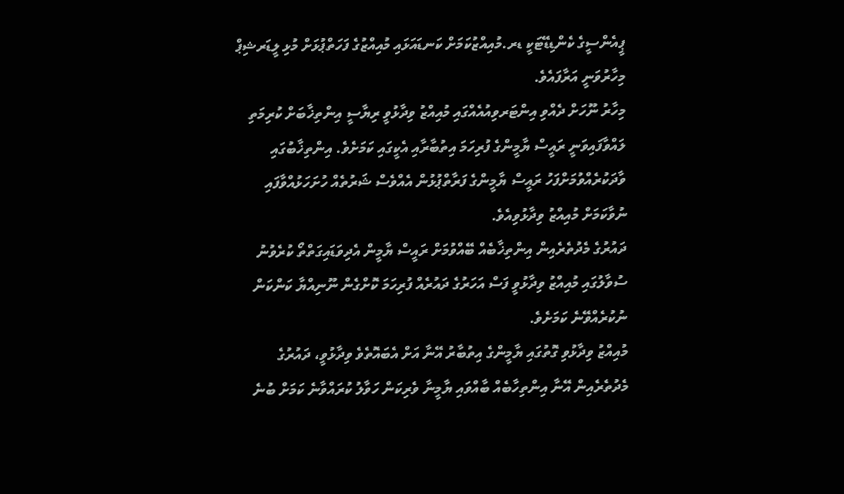ޕީއެންސީގެ ކެންޑިޑޭޓަކީ ޑރ.މުއިއްޒުކަމަށް ކަނޑައަޅައި މުއިއްޒުގެ ފަހަތްޕުޅަށް މުޅި ލީޑަރޝިޕް މިހާރުވަނީ އަރާފައެވެ.
މިހާރު ނޫހަށް ދެއްވި އިންޓަރވިއުއެއްގައި މުއިއްޒު ވިދާޅުވީ ރިޔާސީ އިންތިޚާބަށް ކުރިމަތި ލައްވާފައިވަނީ ރައީސް ޔާމީންގެ ފުރިހަމަ އިތުބާރާއި އެކީގައި ކަމަށެވެ. އިންތިޚާބުގައި ވާދަކުރެއްވުމަށްފަހު ރައީސް ޔާމީންގެ ފަރާތްޕުޅުން އެއްވެސް ޝަރުތެއް ހުށަހަޅުއްވާފައި ނުވާކަމަށް މުއިއްޒު ވިދާޅުވިއެވެ.
ދައުރުގެ މެދުތެރެއިން އިންތިޚާބެއް ބޭއްވުމަށް ރައީސް ޔާމީން އެދިވަޑައިގަތްތޯ ކުރެވުނު ސުވާލުގައި މުއިއްޒު ވިދާޅުވީ ފަސް އަހަރުގެ ދައުރެއް ފުރިހަމަ ކޮށްގެން ނޫނިއްޔާ ކަންކަން ނުކުރެއްވޭނެ ކަމަށެވެ.
މުއިއްޒު ވިދާޅުވި ގޮތުގައި ޔާމީންގެ އިތުބާރު އޭނާ އަށް އެބައޮތެވެ ވިދާޅުވީ، ދައުރުގެ މެދުތެރެއިން އޭނާ އިންތިހާބެއް ބާއްވައި ޔާމީނާ ވެރިކަން ހަވާލު ކުރައްވާނެ ކަމަށް ބުނެ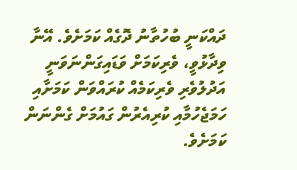ދައްކަނީ ބުހުތާނު ދޮގެއް ކަމަށެވެ. އޭނާ ވިދާޅުވީ، ވެރިކަމަށް ވަޑައިގަންނަވަނީ އަދުލުވެރި ވެރިކަމެއް ކުރައްވަން ކަމަށާއި ހަމަޖެހުމާއި ކުރިއެރުން ގައުމަށް ގެންނަން ކަމަށެވެ.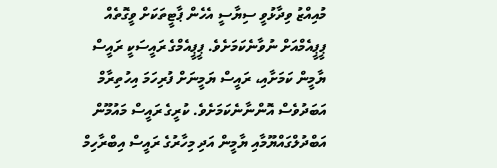މުއިއްޒު ވިދާޅުވީ ސިޔާސީ އެހެން ޕާޓީތަކަށް ވީގޮތެއް ޕީޕީއެމްއަށް ނުވާނެކަމަށެވެ. ޕީޕީއެމްގެ ރައީސަކީ ރައީސް ޔާމީން ކަމަށާއި، ރައީސް ޔަމީނަށް ފުރިހަމަ އިހުތިރާމް އަބަދުވެސް އޮންނާނެކަމަށެވެ. ކުރީގެ ރައީސް މައުމޫން އަބްދުލްގައްޔޫމާއި ޔާމީން އަދި މިހާރުގެ ރައީސް އިބްރާހިމް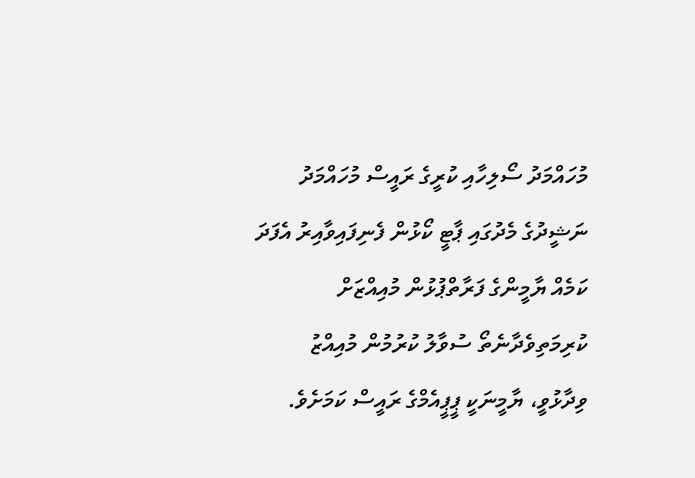މުހައްމަދު ސޯލިހާއި ކުރީގެ ރައީސް މުހައްމަދު ނަޝީދުގެ މެދުގައި ޕާޓީ ކޯޅުން ފެނިފައިވާއިރު އެފަދަ ކަމެއް ޔާމީންގެ ފަރާތްޕުޅުން މުއިއްޒަށް ކުރިމަތިވެދާނެތޯ ސުވާލު ކުރުމުން މުއިއްޒު ވިދާޅުވީ، ޔާމީނަކީ ޕީޕީއެމްގެ ރައީސް ކަމަށެވެ.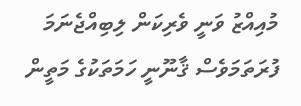މުއިއްޒު ވަނީ ވެރިކަން ލިބިއްޖެނަމަ ފުރަތަމަވެސް ޤާނޫނީ ހަމަތަކުގެ މަތީން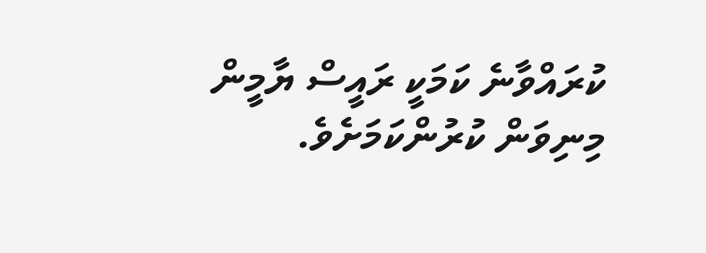ކުރައްވާނެ ކަމަކީ ރައީސް ޔާމީން މިނިވަން ކުރުންކަމަށެވެ.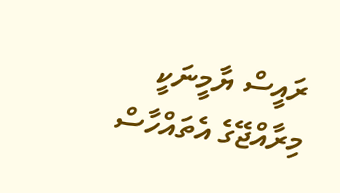ރައީސް ޔާމީނަކީ މިރާއްޖޭގެ އެތައްހާސް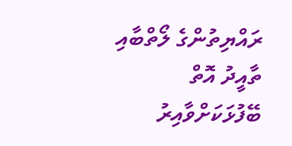ރައްޔިތުންގެ ލޯތްބާއި ތާއީދު އޮތް ބޭފުޅަކަށްވާއިރު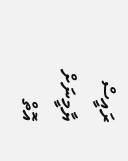ރައީސް ޔާމީނަށް އޮތް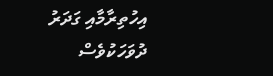އިހުތިރާމާއި ގަދަރު ދުވަހަކުވެސް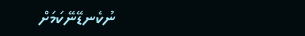ނުކެނޑޭނޭކަމަށް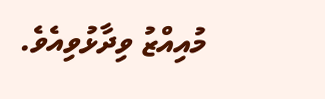މުއިއްޒު ވިދާޅުވިއެވެ.